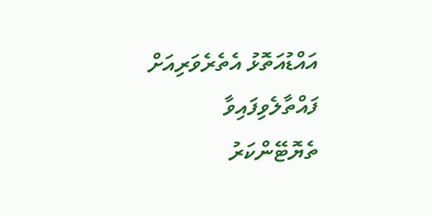އައްޑުއަތޮޅު އެތެރެވަރިއަށް ފައްތާލެވިފައިވާ ތެޔޮޓޭންކަރު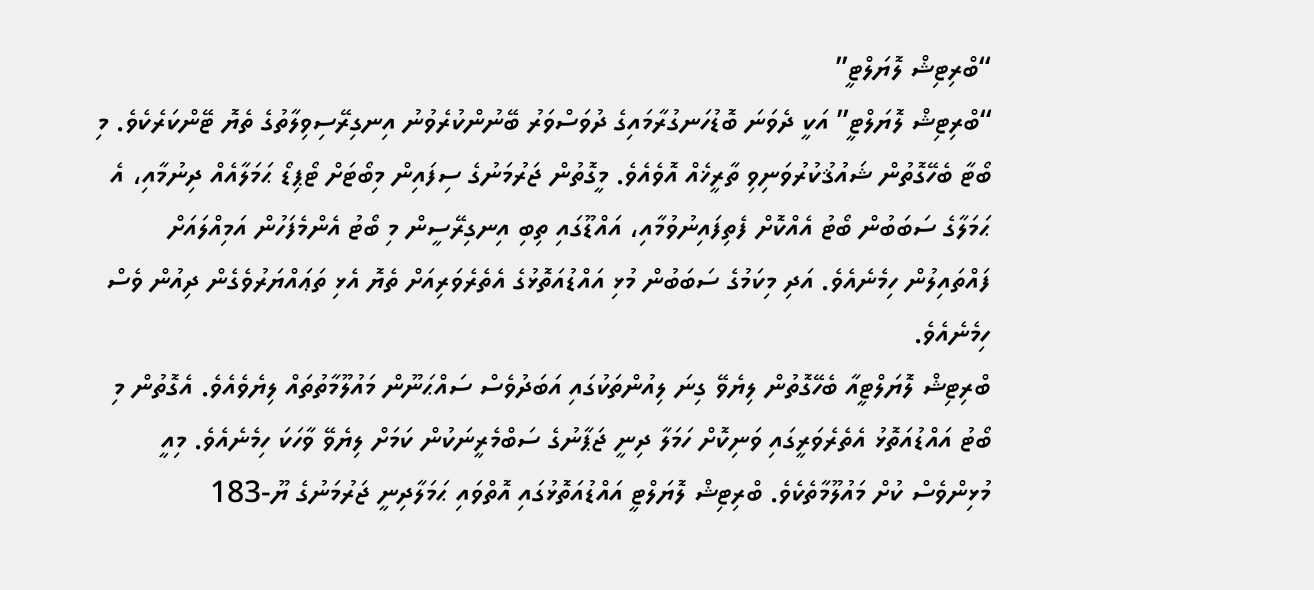“ބްރިޓިޝް ލޮޔަލްޓީ”
“ބްރިޓިޝް ލޮޔަލްޓީ” އަކީ ދެވަނަ ބޮޑުހަނގުރާމައިގެ ދުވަސްވަރު ބޭނުންކުރެވުނު އިނގިރޭސިވިލާތުގެ ތެޔޮ ޓޭންކަރެކެވެ. މި ބޯޓާ ބެހޭގޮތުން ޝައުޤުކުރުވަނިވި ތާރީޚެއް އޮވެއެވެ. މީގޮތުން ޖަރުމަނުގެ ސިފައިން މިބޯޓަށް ޓޯޕިޑޯ ޙަމަލާއެއް ދިނުމާއި، އެ ޙަމަލާގެ ސަބަބުން ބޯޓު އެއްކޮށް ފެތިފައިނުވުމާއި، އައްޑޫގައި ތިބި އިނގިރޭސީން މި ބޯޓު އެންމެފަހުން އަމިއްލައަށް ފައްތައިލުން ހިމެނެއެވެ. އަދި މިކަމުގެ ސަބަބުން މުޅި އައްޑުއަތޮޅުގެ އެތެރެވަރިއަށް ތެޔޮ އެޅި ތަޢައްޔަރުވެގެން ދިއުން ވެސް ހިމެނެއެވެ.
ބްރިޓިޝް ލޮޔަލްޓީއާ ބެހޭގޮތުން ލިޔެވޭ ގިނަ ލިއުންތަކުގައި އަބަދުވެސް ސައްޙަނޫން މައުލޫމާތުތައް ލިޔެވެއެވެ. އެގޮތުން މި ބޯޓު އައްޑުއަތޮޅު އެތެރެވަރީގައި ވަނިކޮށް ހަމަލާ ދިނީ ޖަޕާނުގެ ސަބްމެރީނަކުން ކަމަށް ލިޔެވޭ ވާހަކަ ހިމެނެއެވެ. މިއީ މުޅިންވެސް ކުށް މައުލޫމާތެކެވެ. ބްރިޓިޝް ލޮޔަލްޓީ އައްޑުއަތޮޅުގައި އޮތްވައި ޙަމަލާދިނީ ޖަރުމަނުގެ ޔޫ-183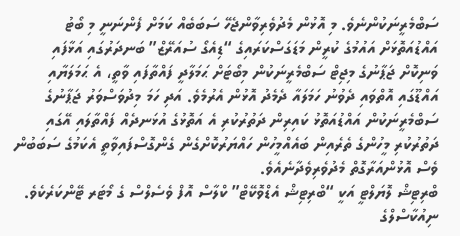ސަބްމެރީނަކުންނެވެ. މި އޮޅުން މެދުވެރިވާންޖެހޭ ސަބަބެއް ކަމަށް ފެންނަނީ މި ބޯޓު އައްޑުއަތޮޅަށް އައުމުގެ ކުރީން މަޑަގަސްކަރައިގެ “ޑިއެގޯ ސުއަރޭޒް” ބަނދަރުގައި އަޅާފައި ވަނިކޮށް ޖަޕާނުގެ މިޖިޓް ސަބްމެރީނަކުން މިބޯޓަށް ޙަމަލާދީ ފައްތާފައި ވާތީ، އެ ޙަމަލަޔާއި އައްޑޫގައި އޮތްވައި ދެވުނު ހަމަލައާ ދެމެދު އޮޅުން އެރުމެވެ. އަދި ހަމަ މިދުވަސްވަރު ޖަޕާނުގެ ސަބްމެރީނަކުން އައްޑުއަތޮޅު ކައިރިން ދަތުރުކުރި އެ އަތޮޅުގެ އުޅަނދެއް ފައްތާލައި އޭގައި ދަތުރުކުރި މީހުންގެ ތެރެއިން ބައެއްމީހުން ހައްޔަރުކޮށްގެން ގެންގޮސްފައިވާތީ އެކަމުގެ ސަބަބުން ވެސް އޮޅުންއަރާގޮތް މެދުވެރިވެދާނެއެވެ.
ބްރިޓިޝް ލޮޔަލްޓީ އަކީ “ބްރިޓިޝް އެޑްވޮކޭޓް” ކްލާސް އޮފް ވެސެލްސް ގެ މޯޓަރ ޓޭންކަރެކެވެ. ނިއުކާސްލްގެ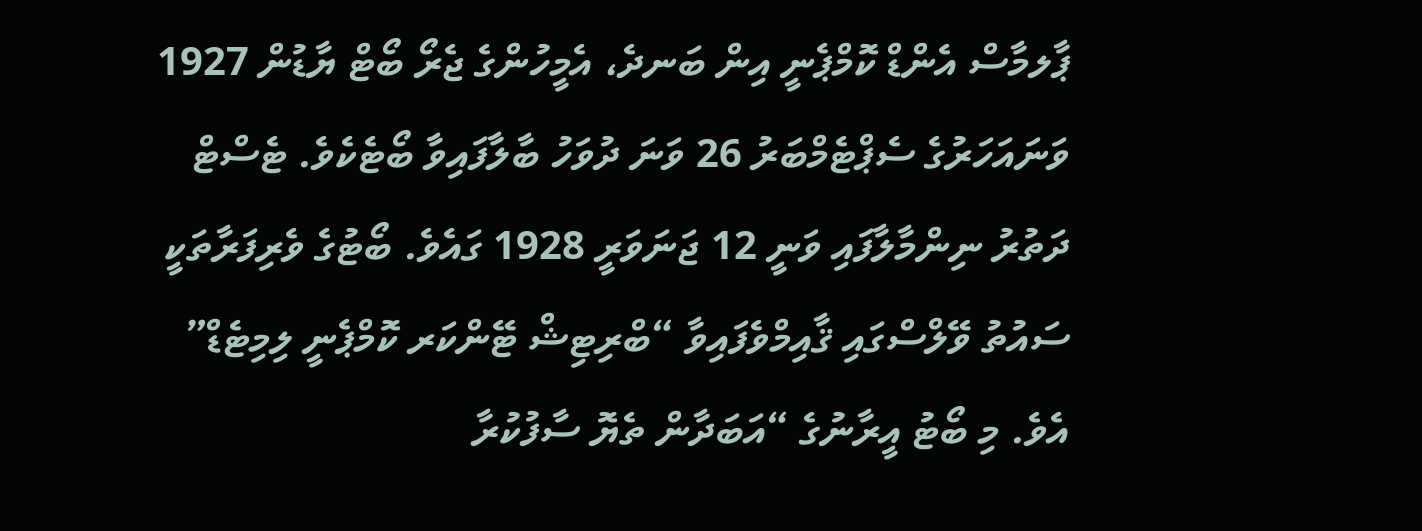ޕާލމާސް އެންޑް ކޮމްޕެނީ އިން ބަނދެ، އެމީހުންގެ ޖެރޯ ބޯޓް ޔާޑުން 1927 ވަނައަހަރުގެ ސެޕްޓެމްބަރު 26 ވަނަ ދުވަހު ބާލާފައިވާ ބޯޓެކެވެ. ޓެސްޓް ދަތުރު ނިންމާލާފައި ވަނީ 12 ޖަނަވަރީ 1928 ގައެވެ. ބޯޓުގެ ވެރިފަރާތަކީ ސައުތު ވޭލްސްގައި ޤާއިމްވެފައިވާ “ބްރިޓިޝް ޓޭންކަރ ކޮމްޕެނީ ލިމިޓެޑް” އެވެ. މި ބޯޓު އީރާނުގެ “އަބަދާން ތެޔޮ ސާފުކުރާ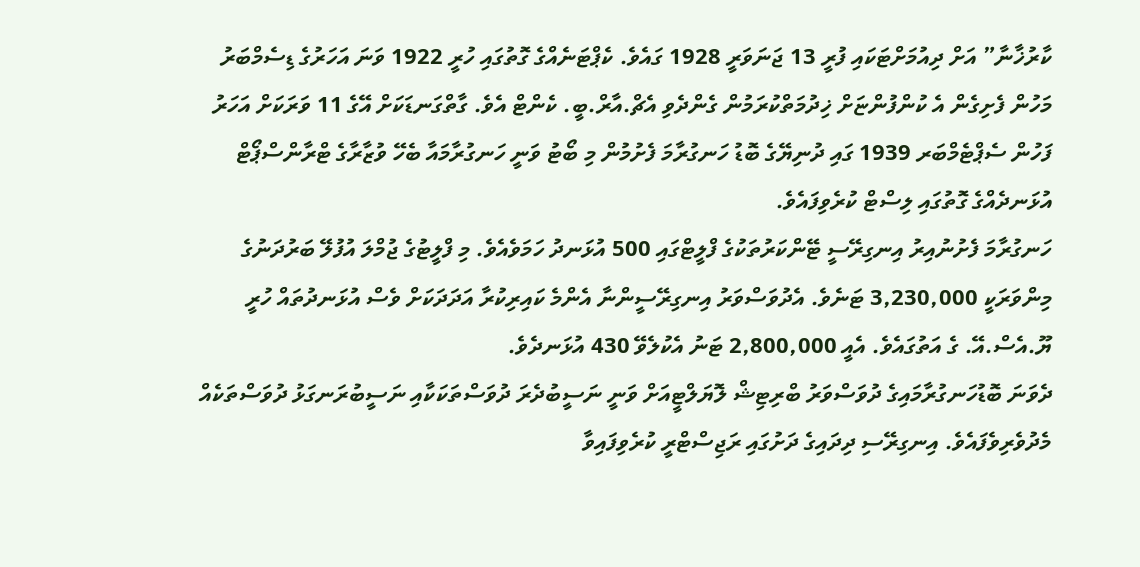ކާރުޚާނާ” އަށް ދިއުމަށްޓަކައި ފުރީ 13 ޖަނަވަރީ 1928 ގައެވެ. ކެޕްޓަނެއްގެ ގޮތުގައި ހުރީ 1922 ވަނަ އަހަރުގެ ޑިސެމްބަރު މަހުން ފެށިގެން އެ ކުންފުންޏަށް ޚިދުމަތްކުރަމުން ގެންދެވި އެޗް.އާރް.ބީ. ކެންޓް އެވެ. ގާތްގަނޑަކަށް އޭގެ 11 ވަރަކަށް އަހަރު ފަހުން ސެޕްޓެމްބަރ 1939 ގައި ދުނިޔޭގެ ބޮޑު ހަނގުރާމަ ފެށުމުން މި ބޯޓު ވަނީ ހަނގުރާމައާ ބެހޭ ވުޒާރާގެ ޓްރާންސްޕޯޓް އުޅަނދެއްގެ ގޮތުގައި ލިސްޓް ކުރެވިފައެވެ.
ހަނގުރާމަ ފެށުނުއިރު އިނގިރޭސީ ޓޭންކަރުތަކުގެ ފްލީޓްގައި 500 އުޅަނދު ހަމަވެއެވެ. މި ފްލީޓުގެ ޖުމްލަ އުފުލޭ ބަރުދަނުގެ މިންވަރަކީ 3,230,000 ޓަނެވެ. އެދުވަސްވަރު އިނގިރޭސީންނާ އެންމެ ކައިރިކުރާ އަދަދަކަށް ވެސް އުޅަނދުތައް ހުރީ ޔޫ.އެސް.އޭ. ގެ އަތުގައެވެ. އެއީ 2,800,000 ޓަނު އެކުލެވޭ 430 އުޅަނދެވެ.
ދެވަނަ ބޮޑުހަނގުރާމައިގެ ދުވަސްވަރު ބްރިޓިޝް ލޮޔަލްޓީއަށް ވަނީ ނަސީބުދެރަ ދުވަސްތަކަކާއި ނަސީބުރަނގަޅު ދުވަސްތަކެއް މެދުވެރިވެފައެވެ. އިނގިރޭސި ދިދައިގެ ދަށުގައި ރަޖިސްޓްރީ ކުރެވިފައިވާ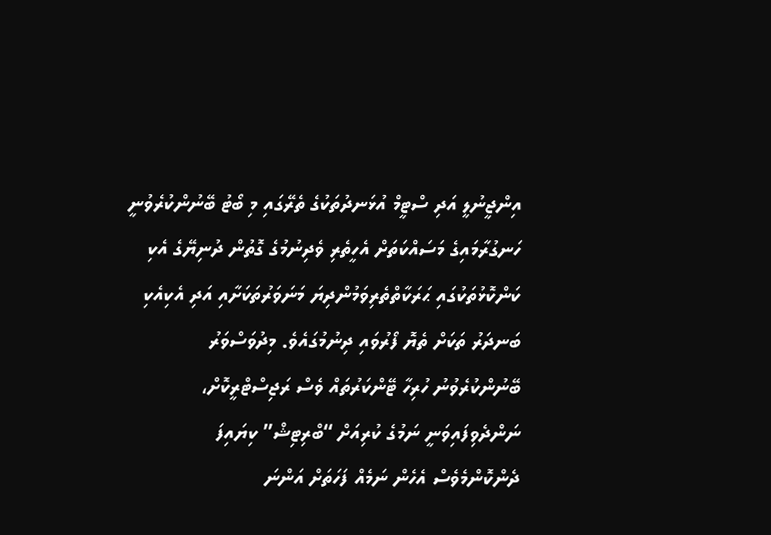އިންޖީނުލީ އަދި ސްޓީމް އުޅަނދުތަކުގެ ތެރޭގައި މި ބޯޓު ބޭނުންކުރެވުނީ ހަނގުރާމައިގެ މަސައްކަތަށް އެހީތެރި ވެދިނުމުގެ ގޮތުން ދުނިޔޭގެ އެކި ކަންކޮޅުތަކުގައި ޙަރަކާތްތެރިވަމުންދިޔަ މަނަވަރުތަކަށާއި އަދި އެކިއެކި ބަނދަރު ތަކަށް ތެޔޮ ފޯރުވައި ދިނުމުގައެވެ. މިދުވަސްވަރު ބޭނުންކުރެވުނު ހުރިހާ ޓޭންކަރުތައް ވެސް ރަޖިސްޓްރީކޮށް، ނަންދެވިފައިވަނީ ނަމުގެ ކުރިއަށް “ބްރިޓިޝް” ކިޔައިފަ ދެންކޮންމެވެސް އެހެން ނަމެއް ފަހަތަށް އަންނަ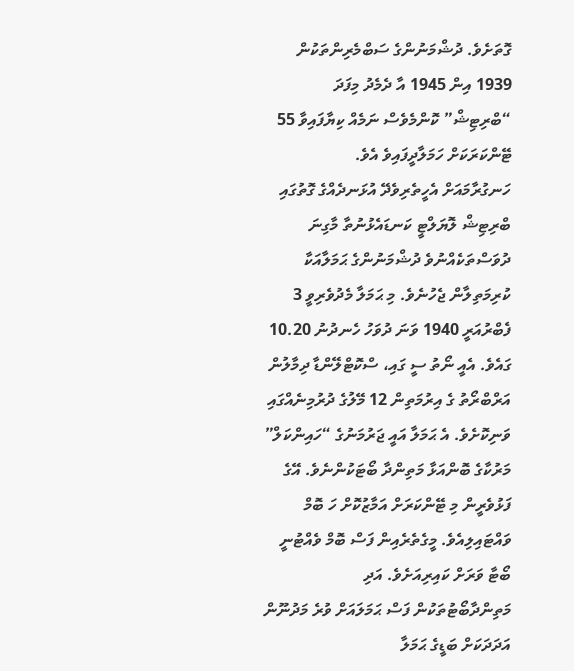ގޮތަށެވެ. ދުޝްމަނުންގެ ސަބްމެރިންތަކުން 1939 އިން 1945 އާ ދެމެދު މިފަދަ “ބްރިޓިޝް” ކޮންމެވެސް ނަމެއް ކިޔާފައިވާ 55 ޓޭންކަރަކަށް ހަމަލާދީފައިވެ އެވެ.
ހަނގުރާމައަށް އެހީތެރިވެދޭ އުޅަނދެއްގެ ގޮތުގައި ބްރިޓިޝް ލޮޔަލްޓީ ކަނޑައެޅުނުތާ މާގިނަ ދުވަސްތަކެއްނުވެ ދުޝްމަނުންގެ ޙަމަލާއަކާ ކުރިމަތިލާން ޖެހުނެވެ. މި ޙަމަލާ މެދުވެރިވީ 3 ފެބްރުއަރީ 1940 ވަނަ ދުވަހު ހެނދުނު 10.20 ގައެވެ. އެއީ ނޯތު ސީ ގައި، ސްކޮޓްލޭންޑާ ދިމާލުން އަރްބްރޯތު ގެ އިރުމަތިން 12 މޭލުގެ ދުރުމިނެއްގައި ވަނިކޮށެވެ. އެ ޙަމަލާ އައީ ޖަރުމަނުގެ “ހައިންކަލް” މަރުކާގެ ބޮންއަޅާ މަތިންދާ ބޯޓަކުންނެވެ. އޭގެ ފަޅުވެރީން މި ޓޭންކަރަށް އަމާޒުކޮށް ހަ ބޮމް ވައްޓައިލިއެވެ. މީގެތެރެއިން ފަސް ބޮމް ވެއްޓުނީ ބޯޓާ ވަރަށް ކައިރިއަށެވެ. އަދި މަތިންދާބޯޓުތަކުން ފަސް ޙަމަލައަށް ވުރެ މަދުނޫން އަދަދަކަށް ބަޑީގެ ޙަމަލާ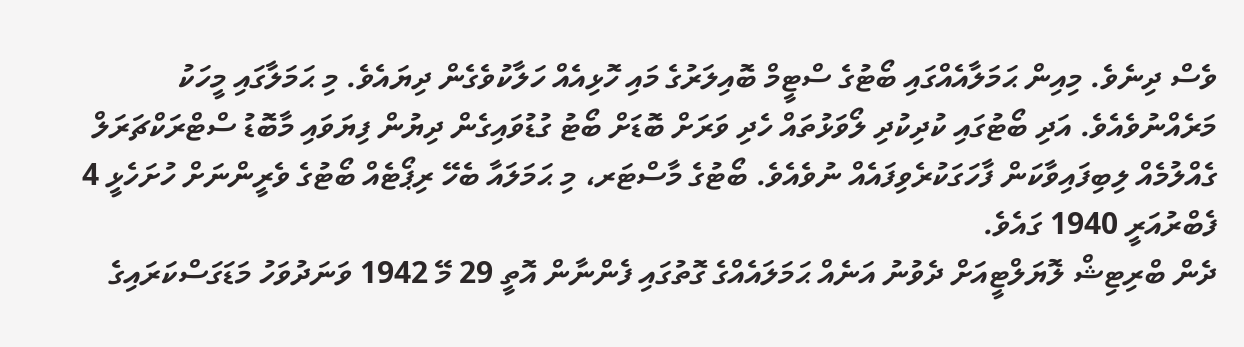ވެސް ދިނެވެ. މިއިން ޙަމަލާއެއްގައި ބޯޓުގެ ސްޓީމް ބޮއިލަރުގެ މައި ހޮޅިއެއް ހަލާކުވެގެން ދިޔައެވެ. މި ޙަމަލާގައި މީހަކު މަރެއްނުވެއެވެ. އަދި ބޯޓުގައި ކުދިކުދި ލޯވަޅުތައް ހެދި ވަރަށް ބޮޑަށް ބޯޓު ގުޑުވައިގެން ދިޔުން ފިޔަވައި މާބޮޑު ސްޓްރަކްޗަރަލް ގެއްލުމެއް ލިބިފައިވާކަން ފާހަގަކުރެވިފައެއް ނުވެއެވެ. ބޯޓުގެ މާސްޓަރ، މި ޙަމަލައާ ބެހޭ ރިޕޯޓެއް ބޯޓުގެ ވެރީންނަށް ހުށަހެޅީ 4 ފެބްރުއަރީ 1940 ގައެވެ.
ދެން ބްރިޓިޝް ލޮޔަލްޓީއަށް ދެވުނު އަނެއް ޙަމަލައެއްގެ ގޮތުގައި ފެންނާން އޮތީ 29 މޭ 1942 ވަނަދުވަހު މަޑަގަސްކަރައިގެ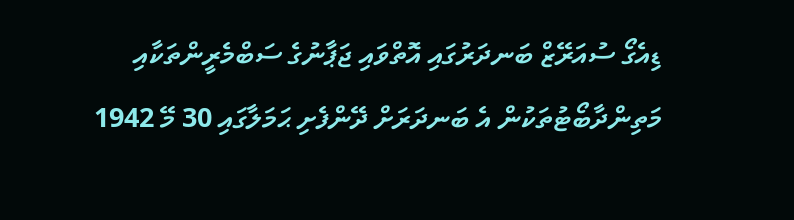ޑިއެގޯ ސުއަރޭޒް ބަނދަރުގައި އޮތްވައި ޖަޕާނުގެ ސަބްމެރީންތަކާއި މަތިންދާބޯޓުތަކުން އެ ބަނދަރަށް ދޭންފެށި ޙަމަލާގައި 30 މޭ 1942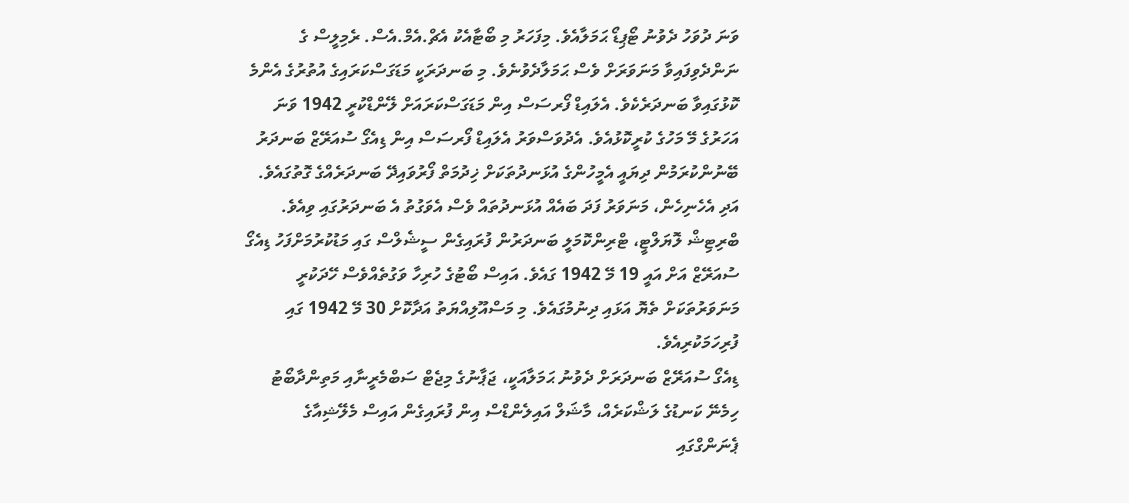ވަނަ ދުވަހު ދެވުނު ޓޯޕިޑޯ ޙަމަލާއެވެ. މިފަހަރު މި ބޯޓާއެކު އެޗް.އެމް.އެސް. ރެމިލީސް ގެ ނަންދެވިފައިވާ މަނަވަރަށް ވެސް ޙަމަލާދެވުނެވެ. މި ބަނދަރަކީ މަޑަގަސްކަރައިގެ އުތުރުގެ އެންމެ ކޮޅުގައިވާ ބަނދަރެކެވެ. އެލައިޑް ފޯރސަސް އިން މަޑަގަސްކަރައަށް ލޭންޑްކުރީ 1942 ވަނަ އަހަރުގެ މޭ މަހުގެ ކުރީކޮޅުއެވެ. އެދުވަސްވަރު އެލައިޑް ފޯރސަސް އިން ޑިއެގޯ ސުއަރޭޒް ބަނދަރު ބޭނުންކުރަމުން ދިޔައީ އެމީހުންގެ އުޅަނދުތަކަށް ޚިދުމަތް ފޯރުވައިދޭ ބަނދަރެއްގެ ގޮތުގައެވެ. އަދި އެހެނިހެން، މަނަވަރު ފަދަ ބައެއް އުޅަނދުތައް ވެސް އެވަގުތު އެ ބަނދަރުގައި ވިއެވެ.
ބްރިޓިޝް ލޮޔަލްޓީ، ޓްރިންކޮމަލީ ބަނދަރުން ފުރައިގެން ސީޝެލްސް ގައި މަޑުކުރުމަށްފަހު ޑިއެގޯ ސުއަރޭޒް އަށް އައީ 19 މޭ 1942 ގައެވެ. އައިސް ބޯޓުގެ ހުރިހާ ވަގުތެއްވެސް ހޭދަކުރީ މަނަވަރުތަކަށް ތެޔޮ އަޅައި ދިނުމުގައެވެ. މި މަސްއޫލިއްޔަތު އަދާކޮށް 30 މޭ 1942 ގައި ފުރިހަމަކުރިއެވެ.
ޑިއެގޯ ސުއަރޭޒް ބަނދަރަށް ދެވުނު ޙަމަލާއަކީ، ޖަޕާނުގެ މިޖެޓް ސަބްމެރީނާއި މަތިންދާބޯޓު ހިމެނޭ ކަނޑުގެ ލަޝްކަރެއް، މާޝަލް އައިލެންޑްސް އިން ފުރައިގެން އައިސް މެލޭޝިއާގެ ޕެނަންގްގައި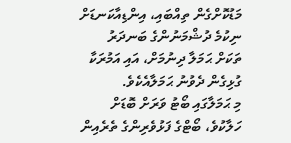މަޑުކޮށްގެން ތިއްބައި، އިންޑިއާކަނޑަށް ނިކުމެ ދުޝްމަނުންގެ ބަނދަރު ތަކަށް ޙަމަލާ ދިނުމަށް، އައި އަމުރަކާ ގުޅިގެން ދެވުނު ޙަމަލާއެކެވެ.
މި ޙަމަލާގައި ބޯޓު ވަރަށް ބޮޑަށް ހަލާކުވެ، ބޯޓްގެ ފަޅުވެރިންގެ ތެރެއިން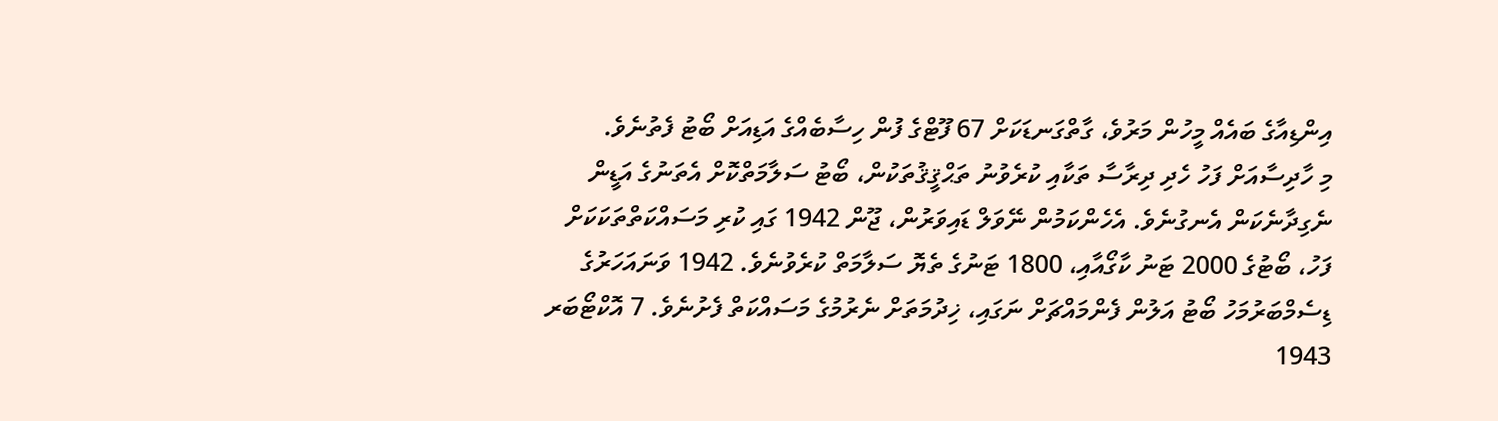އިންޑިއާގެ ބައެއް މީހުން މަރުވެ، ގާތްގަނޑަކަށް 67 ފޫޓްގެ ފުން ހިސާބެއްގެ އަޑިއަށް ބޯޓު ފެތުނެވެ.
މި ހާދިސާއަށް ފަހު ހެދި ދިރާސާ ތަކާއި ކުރެވުނު ތަޙްޤީޤުތަކުން، ބޯޓު ސަލާމަތްކޮށް އެތަނުގެ އަޑީން ނެގިދާނެކަން އެނގުނެވެ. އެހެންކަމުން ނޭވަލް ޑައިވަރުން، ޖޫން 1942 ގައި ކުރި މަސައްކަތްތަކަކަށް ފަހު، ބޯޓުގެ 2000 ޓަނު ކާގޯއާއި، 1800 ޓަނުގެ ތެޔޮ ސަލާމަތް ކުރެވުނެވެ. 1942 ވަނައަހަރުގެ ޑިސެމްބަރުމަހު ބޯޓު އަލުން ފެންމައްޗަށް ނަގައި، ޚިދުމަތަށް ނެރުމުގެ މަސައްކަތް ފެށުނެވެ. 7 އޮކްޓޯބަރ 1943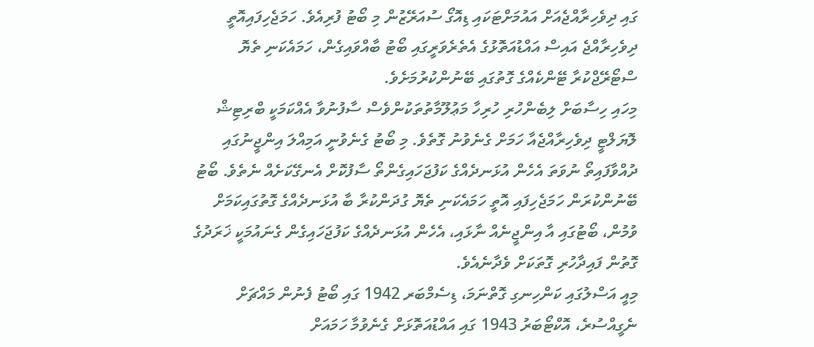ގައި ދިވެހިރާއްޖެއަށް އައުމަށްޓަކައި ޑިއޮގޯ ސުއަރޭޒުން މި ބޯޓު ފުރިއެވެ. ހަމަޖެހިފައިއޮތީ ދިވެހިރާއްޖެ އައިސް އައްޑުއަތޮޅުގެ އެތެރެވަރީގައި ބޯޓު ބާއްވައިގެން، ހަމައެކަނި ތެޔޮ ސްޓޯރޭޖްކުރާ ޓޭންކެއްގެ ގޮތުގައި ބޭނުންކުރުމަށެވެ.
މިހައި ހިސާބަށް ލިބެންހުރި ހުރިހާ މަޢުލޫމާތުތަކުންވެސް ސާފުނުވާ އެއްކަމަކީ ބްރިޓިޝް ލޮޔަލްޓީ ދިވެހިރާއްޖެއާ ހަމަށް ގެނެވުނު ގޮތެވެ. މި ބޯޓު ގެނެވުނީ އަމިއްލަ އިންޖީނުގައި ދުއްވާފައިތޯ ނުވަތަ އެހެން އުޅަނދެއްގެ ކަފުޖަހައިގެންތޯ ސާފުކޮށް އެނގޭކަށެއް ނެތެވެ. ބޯޓު ބޭނުންކުރަން ހަމަޖެހިފައި އޮތީ ހަމައެކަނި ތެޔޮ ގުދަންކުރާ ބާ އުޅަނދެއްގެ ގޮތުގައިކަމަށް ވުމުން، ބޯޓުގައި އާ އިންޖީނެއް ނާޅައި، އެހެން އުޅަނދެއްގެ ކަފުޖަހައިގެން ގެނައުމަކީ ޚަރަދުގެ ގޮތުން ފައިދާހުރި ގޮތަކަށް ވެދާނެއެވެ.
މިއީ އަސްލުގައި ކަންހިނގި ގޮތްނަމަ، ޑިސެމްބަރ 1942 ގައި ބޯޓު ފެނުން މައްޗަށް ނެގީއްސުރެ، އޮކްޓޯބަރު 1943 ގައި އައްޑުއަތޮޅަށް ގެނެވުމާ ހަމައަށް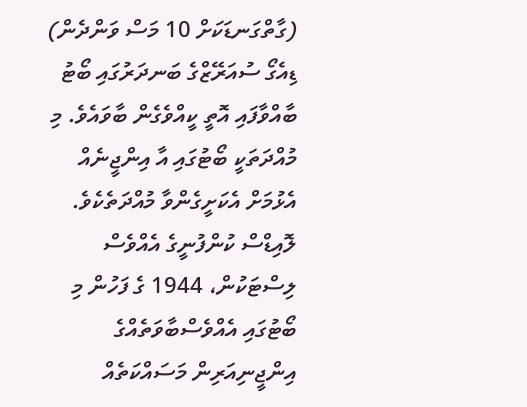(ގާތްގަނޑަކަށް 10 މަސް ވަންދެން) ޑިއެގޯ ސުއަރޭޒްގެ ބަނދަރުގައި ބޯޓު ބާއްވާފައި އޮތީ ކީއްވެގެން ބާވައެވެ. މި މުއްދަތަކީ ބޯޓުގައި އާ އިންޖީނެއް އެޅުމަށް އެކަށީގެންވާ މުއްދަތެކެވެ.
ލޮއިޑްސް ކުންފުނީގެ އެއްވެސް ލިސްޓަކުން، 1944 ގެ ފަހުން މި ބޯޓުގައި އެއްވެސްބާވަތެއްގެ އިންޖީނިއަރިން މަސައްކަތެއް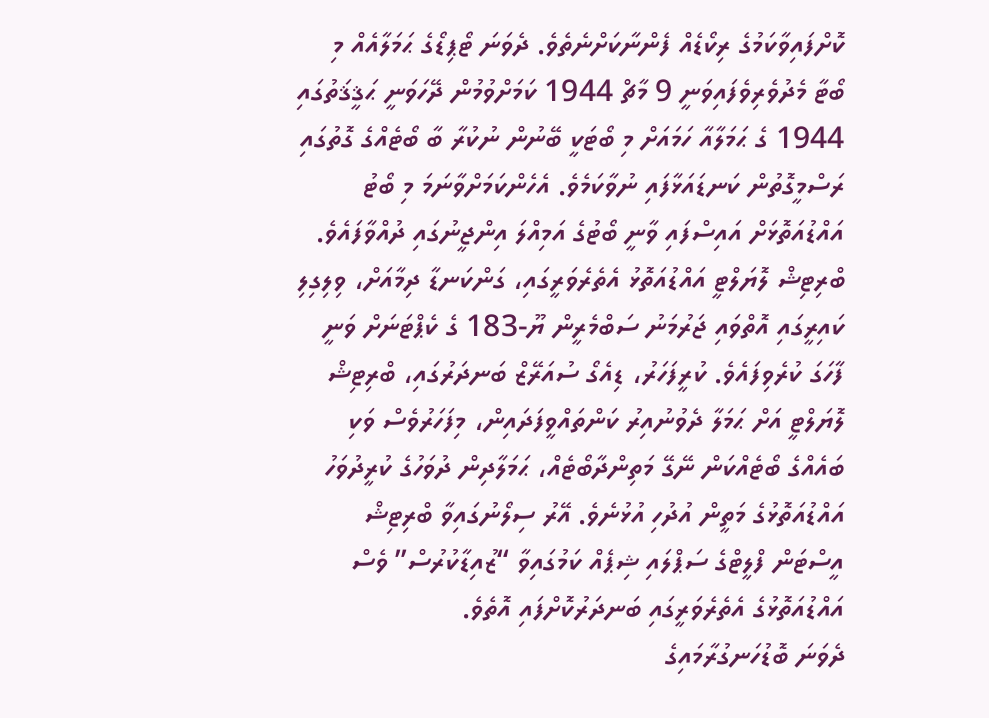ކޮށްފައިވާކަމުގެ ރިކޯޑެއް ފެންނާކަށްނެތެވެ. ދެވަނަ ޓޯޕިޑޯގެ ޙަމަލާއެއް މި ބޯޓާ މެދުވެރިވެފައިވަނީ 9 މާޗް 1944 ކަމަށްވުމުން ދޭހަވަނީ ޙަޤީޤަތުގައި 1944 ގެ ޙަމަލާއާ ހަމައަށް މި ބޯޓަކީ ބޭނުން ނުކުރާ ބާ ބޯޓެއްގެ ގޮތުގައި ރަސްމީގޮތުން ކަނޑައަޅާފައި ނުވާކަމެވެ. އެހެންކަމަށްވާނަމަ މި ބޯޓު އައްޑުއަތޮޅަށް އައިސްފައި ވާނީ ބޯޓުގެ އަމިއްލަ އިންޖީނުގައި ދުއްވާފައެވެ.
ބްރިޓިޝް ލޮޔަލްޓީ އައްޑުއަތޮޅު އެތެރެވަރީގައި، ގަންކަނޑާ ދިމާއަށް، ވިލިގިލި ކައިރީގައި އޮތްވައި ޖަރުމަނު ސަބްމެރީން ޔޫ-183 ގެ ކެޕްޓަނަށް ވަނީ ފާހަގަ ކުރެވިފައެވެ. ކުރީފަހަރު، ޑިއެގޯ ސުއަރޭޒް ބަނދަރުގައި، ބްރިޓިޝް ލޮޔަލްޓީ އަށް ޙަމަލާ ދެވުނުއިރު ކަންތައްވީފަދައިން، މިފަހަރުވެސް ވަކި ބައެއްގެ ބޯޓެއްކަން ނޭގޭ މަތިންދާބޯޓެއް، ޙަމަލާދިން ދުވަހުގެ ކުރީދުވަހު އައްޑުއަތޮޅުގެ މަތީން އުދުހި އުޅުނެވެ. އޭރު ސިލޯނުގައިވާ ބްރިޓިޝް އީސްޓަން ފްލީޓްގެ ސަޕްލައި ޝިޕެއް ކަމުގައިވާ “ޒުއިޑާކުރުސް” ވެސް އައްޑުއަތޮޅުގެ އެތެރެވަރީގައި ބަނދަރުކޮށްފައި އޮތެވެ.
ދެވަނަ ބޮޑުހަނގުރާމައިގެ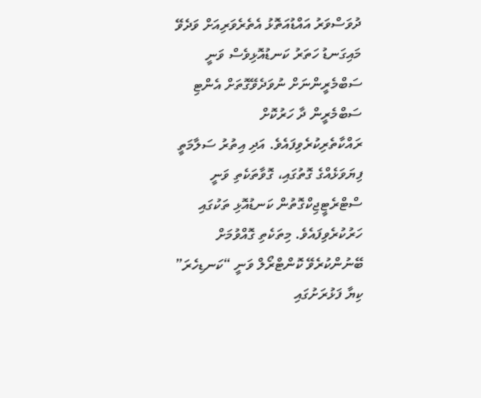ދުވަސްވަރު އައްޑުއަތޮޅު އެތެރެވަރިއަށް ވަދެވޭ މައިގަނޑު ހަތަރު ކަނޑުއޮޅިވެސް ވަނީ ސަބްމެރީންނަށް ނުވަދެވޭގޮތަށް އެންޓި ސަބްމެރީން ދާ ހަރުކޮށް ރައްކާތެރިކުރެވިފައެވެ. އަދި އިތުރު ސަލާމަތީ ފިޔަވަޅެއްގެ ގޮތުގައި، ގޮވާތަކެތި ވަނީ ސްޓްރެޓީޖިކްގޮތުން ކަނޑުއޮޅި ތަކުގައި ހަރުކުރެވިފައެވެ. މިތަކެތި ގޮއްވުމަށް ބޭނުންކުރެވޭ ކޮންޓްރޯލް ވަނީ “ކަނޑިހެރަ” ކިޔާ ފަޅުރަށުގައި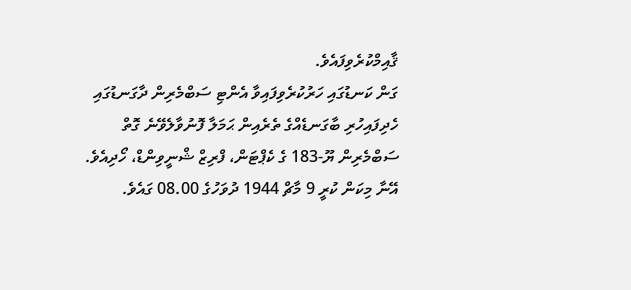ޤާއިމްކުރެވިފައެވެ.
ގަން ކަނޑުގައި ހަރުކުރެވިފައިވާ އެންޓި ސަބްމެރިން ދާގަނޑުގައި ހެދިފައިހުރި ބާގަނޑެއްގެ ތެރެއިން ޙަމަލާ ފޮނުވާލެވޭނެ ގޮތް ސަބްމެރިން ޔޫ-183 ގެ ކެޕްޓަން، ފްރިޒް ޝްނީވިންޑް، ހޯދިއެވެ. އޭނާ މިކަން ކުރީ 9 މާޗް 1944 ދުވަހުގެ 08.00 ގައެވެ.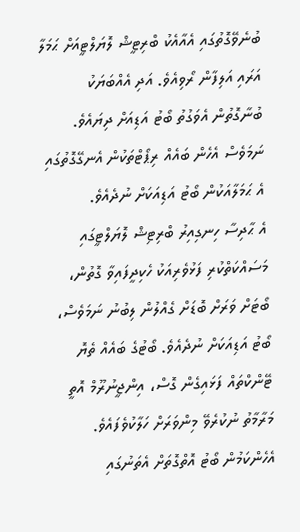ބުނެވޭގޮތުގައި އެއާއެކު ބްރިޓީޝް ލޮޔަލްޓީއަށް ޙަމަލާ އަރައި އަލިފާން ރޯވިއެވެ. އަދި އެއްބަޔަކު ބުނާގޮތުން އެވަގުތު ބޯޓު އަޑިއަށް ދިޔައެވެ. ނަމަވެސް އެހެން ބައެއް ރިޕޯޓްތަކުން އެނގޭގޮތުގައި އެ ޙަމަލާއަކުން ބޯޓު އަޑިއަކަށް ނުދެއެވެ.
އެ ޙާދިސާ ހިނގިއިރު ބްރިޓިޝް ލޮޔަލްޓީގައި މަސައްކަތްކުރި ފަޅުވެރިއަކު ހެކިދީފައިވާ ގޮތުން، ބޯޓަށް ވަރަށް ބޮޑަށް ގެއްލުން ލިބުނު ނަމަވެސް، ބޯޓު އަޑިއަކަށް ނުދެއެވެ. ބޯޓުގެ ބައެއް ތެޔޮ ޓޭންކްތައް ފަޅައިގެން ގޮސް، އިންޖީނުރޫމް އޮތީ މަރާމާތު ނުކުރެވޭ މިންވަރަށް ހަލާކުވެފައެވެ. އެހެންކަމުން ބޯޓު އޮތްގޮތަށް އެތަނުގައި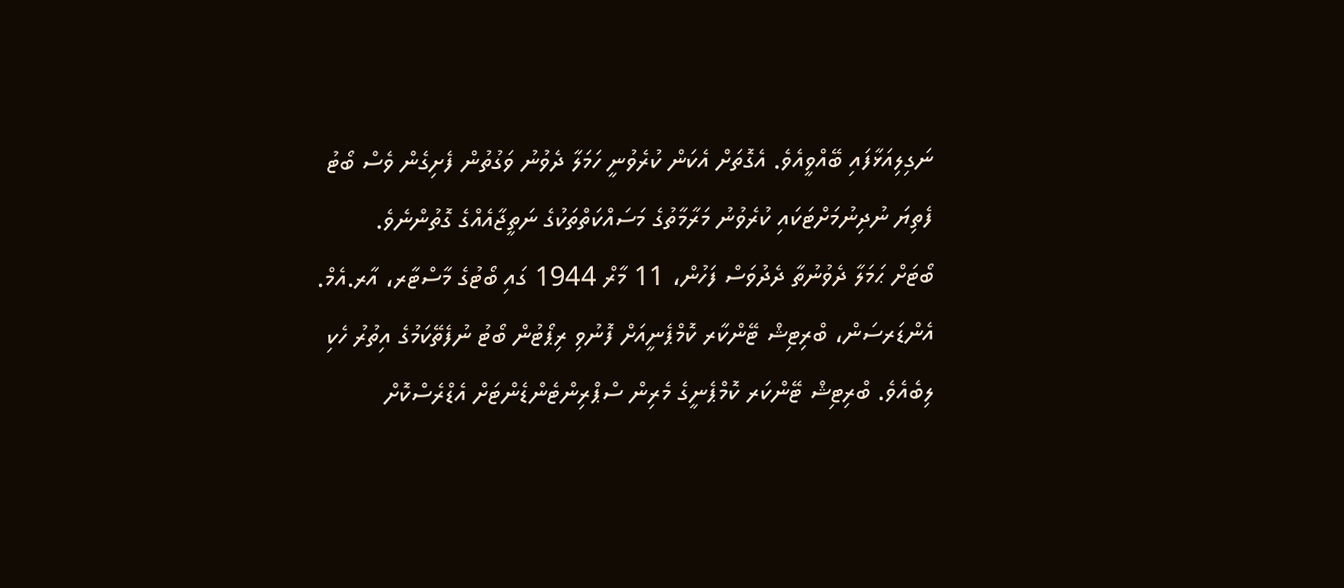ނަގިލިއަޅާފައި ބޭއްވީއެވެ. އެގޮތަށް އެކަން ކުރެވުނީ ހަމަލާ ދެވުނު ވަގުތުން ފެށިގެން ވެސް ބޯޓު ފެތިޔަ ނުދިނުމަށްޓަކައި ކުރެވުނު މަރާމާތުގެ މަސައްކަތްތަކުގެ ނަތީޖާއެއްގެ ގޮތުންނެވެ.
ބޯޓަށް ޙަމަލާ ދެވުނުތާ ދެދުވަސް ފަހުން، 11 މާރް 1944 ގައި ބޯޓުގެ މާސްޓާރ، އާރ.އެމް. އެންޑަރސަން، ބްރިޓިޝް ޓޭންކާރ ކޮމްޕެނީއަށް ފޮނުވި ރިޕޯޓުން ބޯޓު ނުފެތޭކަމުގެ އިތުރު ހެކި ލިބެއެވެ. ބްރިޓިޝް ޓޭންކަރ ކޮމްޕެނީގެ މެރިން ސްޕްރިންޓެންޑެންޓަށް އެޑްރެސްކޮށް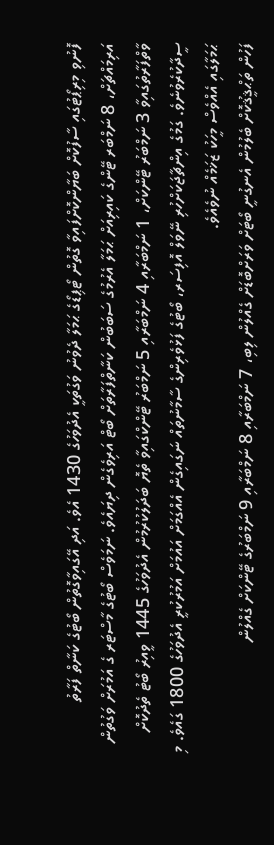ފޮނުވި މިރިޕޯޓުގައި ސާފުކޮށް ބަޔާންކޮށްފައިވާ ގޮތުން ޓޯޕިޑޯގެ ޙަމަލާ ދެވުނު ވަގުތަކީ އެދުވަހުގެ 1430 އެވެ. އަދި އޭގައިވާގޮތުން ބޯޓުގެ ކަނާތް ފަރާތު އަރިމައްޗަށް، 8 ނަމްބަރ ޓޭންގެ ކައިރިއަށް ޙަމަލާ އެރުމުގެ ސަބަބުން ކަނާތްފަރާތަށް ބޯޓް އަރިވެގެން ދިޔައެވެ. ނަމަވެސް ބޯޓުގެ މާސްޓަރ ގެ އަމުރަށް ވަގުތުން ވާތްފަރާތުގައިވާ 3 ނަމްބަރު ޓޭންކަށް، 1 ނަމްބަރާއި 4 ނަމްބަރާއި 5 ނަމްބަރު ޓޭންކްގައިވާ ތެޔޮ ބަދަލުކުރުމުން އެދުވަހުގެ 1445 ވީއިރު ބޯޓު ތެދުކޮށް ސީދާކުރެވުނެވެ. ގަމުގެ އިންޗާޖަކަށްހުރި ނޭވަލް އޮފިސަރ، ބޯޓުގެ ފަޅުވެރިންގެ ސާމާނުތައް ނަގައިގެން އެއްގަމަށް އައުމަށް އަމުރުކުރީ އެދުވަހުގެ 1800 ގައެވެ. މި ޙަމަލާގައި އެއްވެސް މީހަކު ޒަޚަމެއް ނުވެއެވެ.
ފަހުން ތަޙްޤީޤުކޮށް ބެލުމުން އެނގުނީ ބޯޓަށް ވަރަށްބޮޑަށް ގެއްލުން ލިބި، 7 ނަމްބަރާއި 8 ނަމްބަރާއި 9 ނަމްބަރުގެ ޓޭންކަށް ގެއްލުން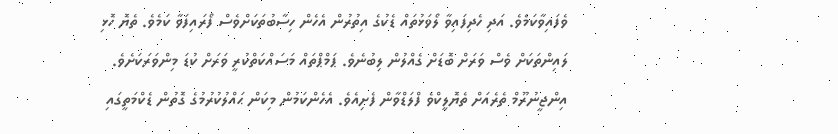ވެފައިވާކަމެވެ. އަދި ހެދިފައިވާ ލޯވަޅުތައް ޑެކުގެ އިތުރުން އެހެން ހިސާބުތަކަށްވެސް ފޯރައިފަވާ ކަމެވެ. ތެޔޮ ހޮޅި ލައިންތަކަށް ވެސް ވަރަށް ބޮޑަށް ގެއްލުން ލިބުނެވެ. ޕަމްޕްތައް މަސައްކަތްކުރީ ވަރަށް ކުޑަ މިންވަރަކަށެވެ. އިންޖީނުރޫމް ތެރެއަށް ތެޔޮލީކްވެ ފްލަޑްވާން ފެށިއެވެ. އެހެންކަމުން މިކަން ޙައްލުކުރުމުގެ ގޮތުން ޑެކްމަތީގައި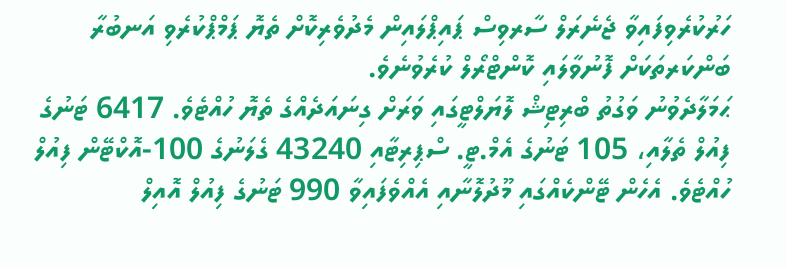ހަރުކުރެވިފައިވާ ޖެނެރަލް ސާރވިސް ޕައިޕްލައިން މެދުވެރިކޮށް ތެޔޮ ޕަމްޕްކުރެވި އަނބުރާ ބަންކަރތަކަށް ފޮނުވާލައި ކޮންޓްރޯލް ކުރެވުނެވެ.
ޙަމަލާދެވުނު ވަގުތު ބްރިޓިޝް ލޮޔަލްޓީގައި ވަރަށް ގިނައަދެއްގެ ތެޔޮ ހުއްޓެވެ. 6417 ޓަނުގެ ފިއުލް ތެލާއި، 105 ޓަނުގެ އެމް.ޓީ. ސްޕިރިޓާއި 43240 ގެލަނުގެ 100-އޮކްޓޭން ފިއުލް ހުއްޓެވެ. އެހެން ޓޭންކެއްގައި މޫދުލޮނާއި އެއްވެފައިވާ 990 ޓަނުގެ ފިއުލް އޮއިލް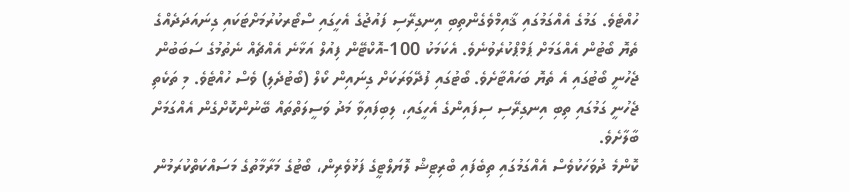ހުއްޓެވެ. ގަމުގެ އެއްގަމުގައި ޤާއިމްވެގެންތިބި އިނގިރޭސި ފައުޖުގެ އެހީގައި ސްޓޯރކުރުމަށްޓަކައި ގިނައަދަދެއްގެ ތެޔޮ ބޯޓުން އެއްގަމަށް ޕަމްޕްކުރެވުނެވެ. އެކަމަކު 100-އޮކްޓޭން ފިއުލް އަޅާނެ އެއްޗެއް ނެތުމުގެ ސަބަބުން ޖެހުނީ ބޯޓުގައި އެ ތެޔޮ ބަހައްޓާށެވެ. ބޯޓުގައި ފުދޭވަރަކަށް ގިނައިން ކޯލް (ބޯޓުދެލި) ވެސް ހުއްޓެވެ. މި ތަކެތި ޖެހުނީ ގަމުގައި ތިބި އިނގިރޭސި ސިފައިންގެ އެހީގައި، ލިބިފައިވާ މަދު ވަސީލަތްތައް ބޭނުންކޮށްގެން އެއްގަމަށް ބާލާށެވެ.
ކޮންމެ ދުވަހަކުވެސް އެއްގަމުގައި ތިބެފައި ބްރިޓިޝް ލޮޔަލްޓީގެ ފަޅުވެރިން، ބޯޓުގެ މަރާމާތުގެ މަސައްކަތްކުރަމުން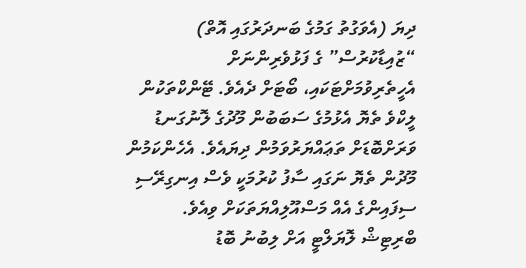ދިޔަ (އެވަގުތު ގަމުގެ ބަނދަރުގައި އޮތް) “ޒުއިޑާކުރުސް” ގެ ފަޅުވެރިންނަށް އެހީތެރިވުމަށްޓަކައި، ބޯޓަށް ދެއެވެ. ޓޭންކްތަކުން ލީކްވެ ތެޔޮ އެޅުމުގެ ސަބަބުން މޫދުގެ ލޮނުގަނޑު ވަރަށްބޮޑަށް ތަޢައްޔަރުވަމުން ދިޔައެވެ. އެހެންކަމުން މޫދުން ތެޔޮ ނަގައި ސާފު ކުރުމަކީ ވެސް އިނގިރޭސި ސިފައިންގެ އެއް މަސްއޫލިއްޔަތަކަށް ވިއެވެ.
ބްރިޓިޝް ލޮޔަލްޓީ އަށް ލިބުނު ބޮޑު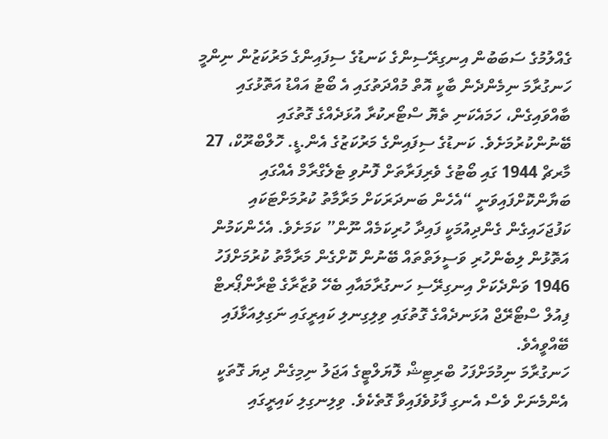ގެއްލުމުގެ ސަބަބުން އިނގިރޭސިންގެ ކަނޑުގެ ސިފައިންގެ މަރުކަޒުން ނިންމީ ހަނގުރާމަ ނިމެންދެން ބާކީ އޮތް މުއްދަތުގައި އެ ބޯޓު އައްޑު އަތޮޅުގައި ބާއްވައިގެން، ހަމައެކަނި ތެޔޮ ސްޓޯރކުރާ އުޅަދެއްގެ ގޮތުގައި ބޭނުންކުރުމަށެވެ. ކަނޑުގެ ސިފައިންގެ މަރުކަޒުގެ އެން.ޑީ. ހޮލްބްރޫކް، 27 މާރޗް 1944 ގައި ބޯޓުގެ ވެރިފަރާތަށް ފޮނުވި ޓެލެގްރާމް އެއްގައި ބަޔާންކޮށްފައިވަނީ “އެހެން ބަނދަރަކަށް މަރާމާތު ކުރުމަށްޓަކައި ކަފުޖަހައިގެން ގެންދިއުމަކީ ފައިދާ ހުރިކަމެއް ނޫން” ކަމަށެވެ. އެހެންކަމުން އަތޮޅުން ލިބެންހުރި ވަސީލަތްތައް ބޭނުން ކޮށްގެން މަރާމާތު ކުރުމަށްފަހު 1946 ވަންދެކަށް އިނގިރޭސި ހަނގުރާމައާއި ބެހޭ ވުޒާރާގެ ޓްރާންޕޯރޓް ފިއުލް ސްޓޯރޭޖް އުޅަނދެއްގެ ގޮތުގައި ވިލިގިނލި ކައިރީގައި ނަގިލިއަޅާފައި ބޭއްވީއެވެ.
ހަނގުރާމަ ނިމުމަށްފަހު ބްރިޓިޝް ލޮޔަލްޓީގެ އަޖަލު ނިމިގެން ދިޔަ ގޮތަކީ އެންމެނަށް ވެސް އެނގި ފާޅުވެފައިވާ ގޮތެކެވެ. ވިލިނގިލި ކައިރީގައި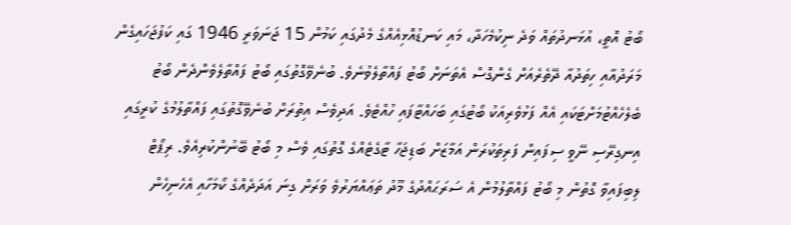ބޯޓު އޮތީ، އުޅަނދުތައް ވަދެ ނިކުމެހަދާ، މައި ކަނޑުއޮޅިއެއްގެ މެދުގައި ކަމުން 15 ޖަނަވަރީ 1946 ގައި ކަފުޖަހައިގެން މަރަދުއާއި ހިތަދުއާ ދޭތެރެއަށް ގެންގޮސް އެތަނަށް ބޯޓު ފައްތާލެވުނެވެ. ބުނެވޭގޮތުގައި ބޯޓު ފައްތާލެވެންދެން ބޯޓު ބެލެހެއްޓުމަށްޓަކައި އެއް ފަޅުވެރިއަކު ބޯޓުގައި ބަހައްޓާފައި ހުއްޓެވެ. އަދިވެސް އިތުރަށް ބުނެވޭގޮތުގައި ފައްތާލުމުގެ ކުރީގައި އިނގިރޭސި ނޭވީ ސިފައިން ފަރިތަކުރަން އަމާޒަށް ބަޑިޖަހާ ޓާގެޓެއްގެ ގޮތުގައި ވެސް މި ބޯޓު ބޭނުންކުރިއެވެ. ރިޕޯޓް ލިބިފައިވާ ގޮތުން މި ބޯޓު ފައްތާލުމުން އެ ސަރަޙައްދުގެ މޫދު ތަޢައްޔަރުވެ ވަރަށް ގިނަ އަދަދެއްގެ ކޯމަހާއި އެހެނިހެން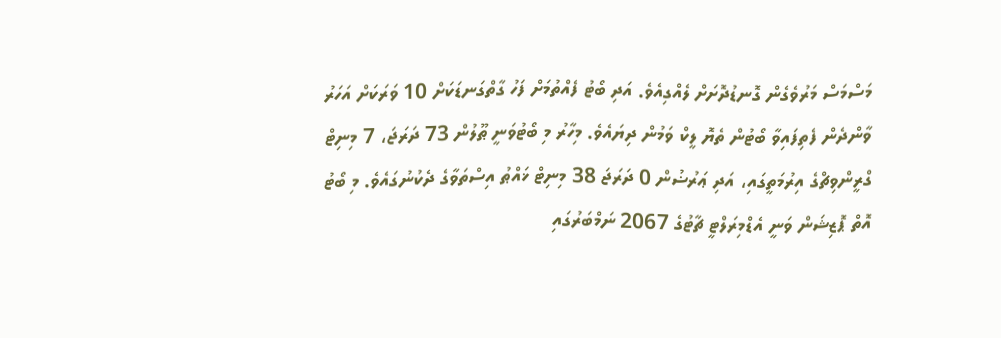މަސްމަސް މަރުވެގެން ގޮނޑުދޮށަށް ލެއްގިއެވެ. އަދި ބޯޓު ފެއްތުމަށް ފަހު ގާތްގަނޑަކަށް 10 ވަރަކަށް އަހަރު ވާންދެން ފެތިފައިވާ ބޯޓުން ތެޔޮ ލީކް ވަމުން ދިޔައެވެ. މިހާރު މި ބޯޓުވަނީ ޠޫލުން 73 ދަރަޖަ، 7 މިނިޓް ގްރީންވިޗްގެ އިރުމަތީގައި، އަދި ޢަރުޟުން 0 ދަރަޖަ 38 މިނިޓް ޚައްޠު އިސްތަވާގެ ދެކުނުގައެވެ. މި ބޯޓު އޮތް ޕޮޒިޝަން ވަނީ އެޑްމިރަލްޓީ ޗާޓުގެ 2067 ނަމްބަރުގައި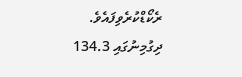ރެކޯޑްކުރެވިފައެވެ.
ދިގުމިނުގައި 134.3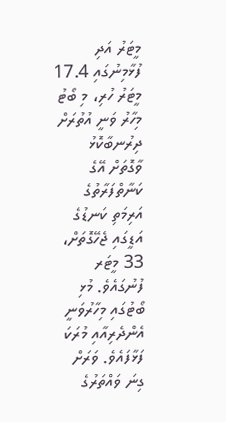މީޓަރު އަދި ފުޅާމިނުގައި 17.4 މީޓަރު ހުރި، މި ބޯޓު މިހާރު ވަނީ އުތުރަށް ދިރުނބާކޮޅު ވާގޮތަށް އޭގެ ކަނާތްފަރާތުގެ އަރިމަތި ކަނޑުގެ އަޑީގައި ޖެހޭގޮތަށް، 33 މީޓަރ ފުނުގައެވެ. މުޅި ބޯޓުގައި މިހާރުވަނީ އެންދެރިއާއި މުރަކަ ފަޅާފައެވެ. ވަރަށް ގިނަ ވައްތަރުގެ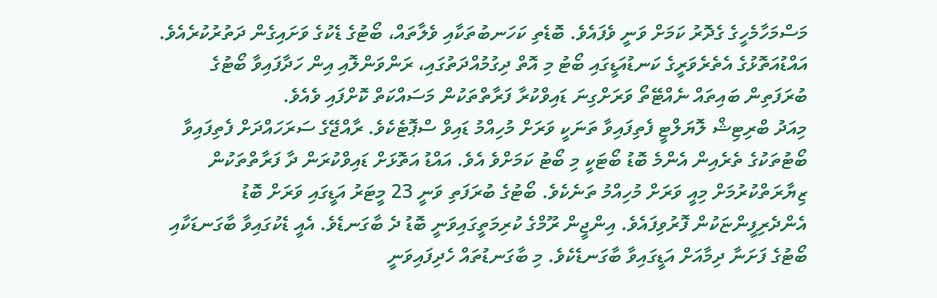މަސްމަހާމެހީގެ ގެދޮރު ކަމަށް ވަނީ ވެފައެވެ. ބޮޑެތި ކަހަނބުތަކާއި ވެލާތައް، ބޯޓުގެ ޑެކުގެ ވަށައިގެން ދަތުރުކުރެއެވެ. އައްޑުއަތޮޅުގެ އެތެރެވަރީގެ ކަނޑުއަޑީގައި ބޯޓު މި އޮތް ދިގުމުއްދަތުގައި، ރަންވަންލޮއި އިން ހަދާފައިވާ ބޯޓުގެ ބުރަފަތިން ބައިތައް ނެއްޓޭތޯ ވަރަށްގިނަ ޑައިވްކުރާ ފަރާތްތަކުން މަސައްކަތް ކޮށްފައި ވެއެވެ.
މިއަދު ބްރިޓިޝް ލޮޔަލްޓީ ފެތިފައިވާ ތަނަކީ ވަރަށް މުހިއްމު ޑައިވް ސްޕޮޓެކެވެ. ރާއްޖޭގެ ސަރަހައްދަށް ފެތިފައިވާ ބޯޓުތަކުގެ ތެރެއިން އެންމެ ބޮޑު ބޯޓަކީ މި ބޯޓު ކަމަށްވެ އެވެ. އައްޑު އަތޮޅަށް ޑައިވްކުރަން ދާ ފަރާތްތަކުން ޒިޔާރަތްކުރުމަށް މިއީ ވަރަށް މުހިއްމު ތަނެކެވެ. ބޯޓުގެ ބުރަފަތި ވަނީ 23 މީޓަރު އަޑީގައި ވަރަށް ބޮޑު އެންދެރިފީންޏަކުން ފޮރުވިފައެވެ. އިންޖީން ރޫމްގެ ކުރިމަތީގައިވަނީ ބޮޑު ދެ ބާގަނޑެވެ. އެއީ ޑެކުގައިވާ ބާގަނޑަކާއި ބޯޓުގެ ފަށަނާ ދިމާއަށް އަޑީގައިވާ ބާގަނޑެކެވެ. މި ބާގަނޑުތައް ހެދިފައިވަނީ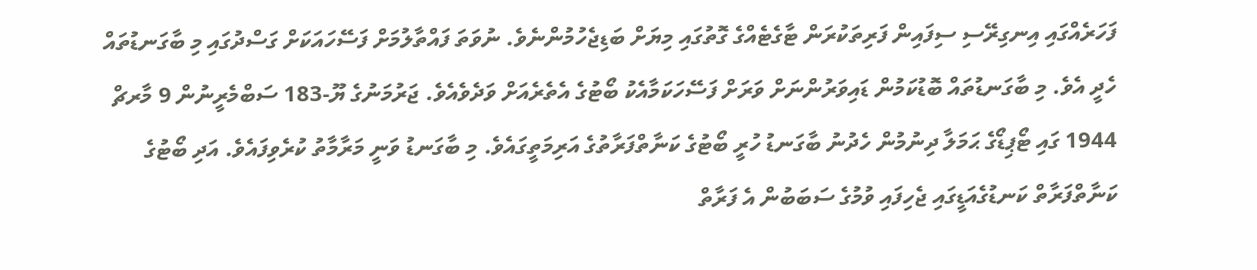ފަހަރެއްގައި އިނގިރޭސި ސިފައިން ފަރިތަކުރަން ޓާގެޓެއްގެ ގޮތުގައި މިޔަށް ބަޑިޖެހުމުންނެވެ. ނުވަތަ ފައްތާލުމަށް ފަސޭހައަކަށް ގަސްދުގައި މި ބާގަނޑުތައް ހެދީ އެވެ. މި ބާގަނޑުތައް ބޮޑުކަމުން ޑައިވަރުންނަށް ވަރަށް ފަސޭހަކަމާއެކު ބޯޓުގެ އެތެރެއަށް ވަދެވެއެވެ. ޖަރުމަނުގެ ޔޫ-183 ސަބްމެރީނުން 9 މާރޗް 1944 ގައި ޓޯޕިޑޯގެ ޙަމަލާ ދިނުމުން ހެދުނު ބާގަނޑު ހުރީ ބޯޓުގެ ކަނާތްފަރާތުގެ އަރިމަތީގައެވެ. މި ބާގަނޑު ވަނީ މަރާމާތު ކުރެވިފައެވެ. އަދި ބޯޓުގެ ކަނާތްފަރާތް ކަނޑުގެއަޑީގައި ޖެހިފައި ވުމުގެ ސަބަބުން އެ ފަރާތް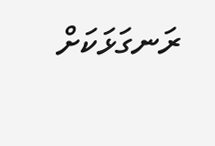ރަނގަޅަކަށް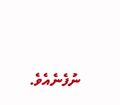ނުފެނެއެވެ.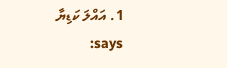1. އައްލަ ކަޑިޔާ says: